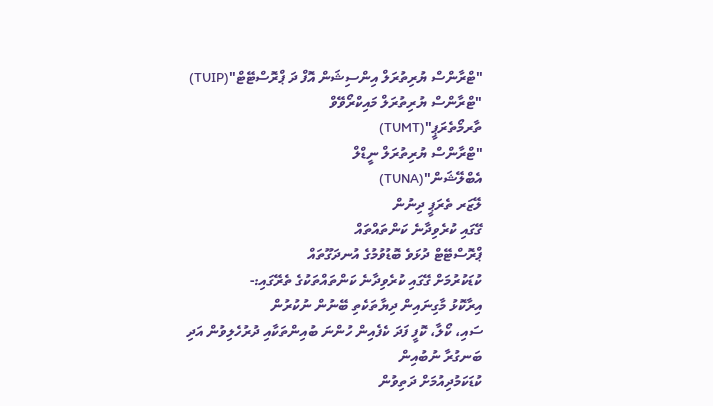"ޓްރާންސް ޔުރިތުރަލް އިންސިޝަން އޮފް ދަ ޕްރޮސްޓޭޓް"(TUIP)
"ޓްރާންސް ޔުރިތުރަލް މައިކްރޯވޭވް
ތާރމޯތެރަޕީ"(TUMT)
"ޓްރާންސް ޔުރިތުރަލް ނީޑްލް
އެބްލޭޝަން"(TUNA)
ލޭޒަރ ތެރަޕީ ދިނުން
ގޭގައި ކުރެވިދާނެ ކަންތައްތައް
ޕްރޮސްޓޭޓް ދުޅަވެ ބޮޑުވުމުގެ އުނދަގޫތައް
ކުޑަކުރުމަށް ގޭގައި ކުރެވިދާނެ ކަންތައްތަކުގެ ތެރޭގައި:-
އިރާކޮޅު މާގިނައިން ދިޔާތަކެތި ބޭނުން ނުކުރުން
ސައި، ކޯލާ، ކޮފީ ފަދަ ކެފެއިން ހުންނަ ބުއިންތަކާއި ދުރުހެލިވުން އަދި
ބަނގުރާ ނުބުއިން
ކުޑަކަމުދިއުމަށް ދަތިވުން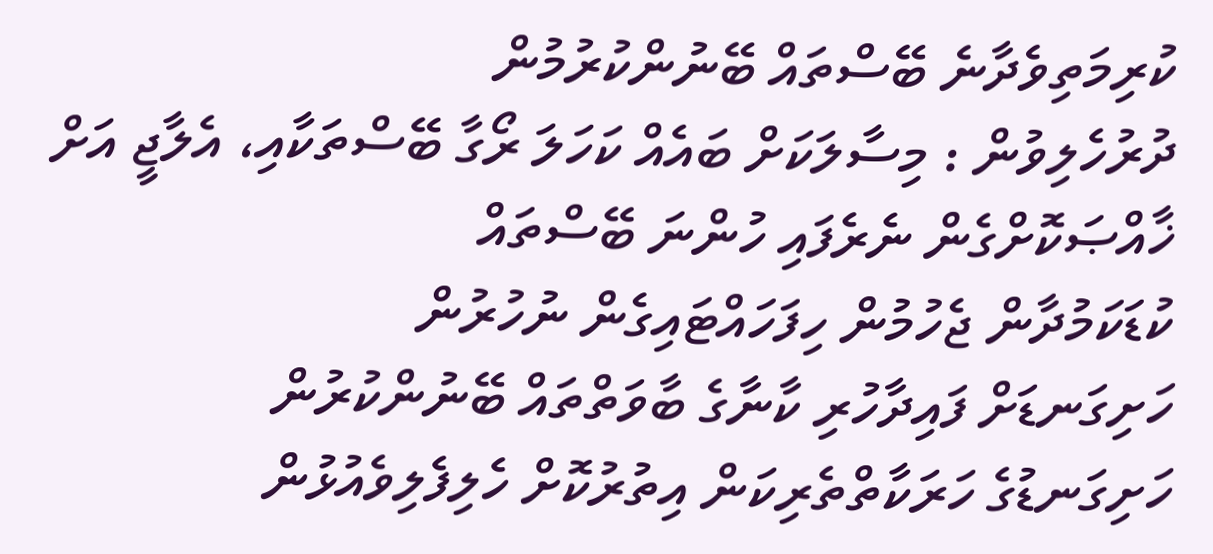ކުރިމަތިވެދާނެ ބޭސްތައް ބޭނުންކުރުމުން
ދުރުހެލިވުން : މިސާލަކަށް ބައެއް ކަހަލަ ރޯގާ ބޭސްތަކާއި، އެލާޖީ އަށް
ޚާއްޞަކޮށްގެން ނެރެފައި ހުންނަ ބޭސްތައް
ކުޑަކަމުދާން ޖެހުމުން ހިފަހައްޓައިގެން ނުހުރުން
ހަށިގަނޑަށް ފައިދާހުރި ކާނާގެ ބާވަތްތައް ބޭނުންކުރުން
ހަށިގަނޑުގެ ހަރަކާތްތެރިކަން އިތުރުކޮށް ހެލިފެލިވެއުޅުން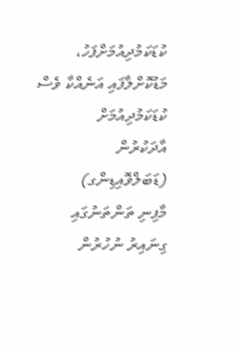ކުޑަކަމުދިއުމަށްފަހު، މަޑުކޮށްލާފައި އަނެއްކާ ވެސް ކުޑަކަމުދިއުމަށް
އާދަކުރުން (ޑަބަލްވޮއިޑިންގ)
މާފިނި ތަންތަނުގައި ގިނައިރު ނުހުރުން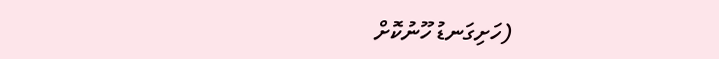(ހަށިގަނޑު ހޫނުކޮށް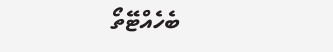ބެހެއްޓޭތޯ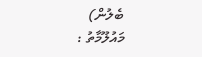ބެލުން)
މައުލޫމާތު :